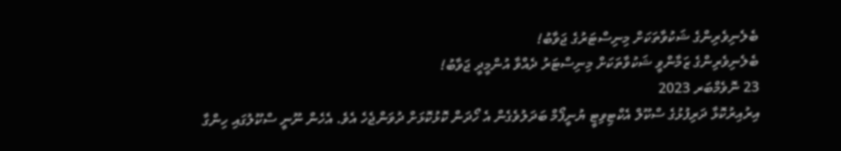ބެލެނިވެރިންގެ ޝަކުވާތަކަށް މިނިސްޓަރުގެ ޖަވާބު!
ބެލެނިވެރިންގެ ޒަމާންވީ ޝަކުވާތަކަށް މިނިސްޓަރު ދެއްވާ އުންމީދީ ޖަވާބު!
23 ނޮވެމްބަރ 2023
އިރުއިރުކޮޅާ ދަރިފުޅުގެ ސްކޫލް އެކްޓިވިޓީ ޔުނީފޯމް ބަދަލުވެގެން އެ ހޯދަން ކޮޅުކޮޅަށް ދުވަންޖެހެ އެވެ. އެހެން ނޫނީ ސްކޫލުގައި ހިންގާ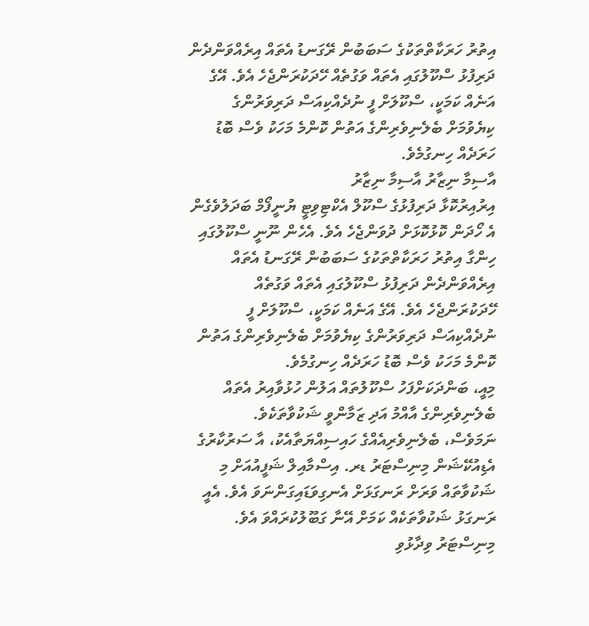އިތުރު ހަރަކާތްތަކުގެ ސަބަބުން ރޭގަނޑު އެތައް އިރެއްވަންދެން ދަރިފުޅު ސްކޫލުގައި އެތައް ވަގުތެއް ހޭދަކުރަންޖެހެ އެވެ. އޭގެ އަނެއް ކަމަކީ، ސްކޫލަށް ފީ ނުދެއްކިއަސް ދަރިވަރުންގެ ކިޔެވުމަށް ބެލެނިވެރިންގެ އަތުން ކޮންމެ މަހަކު ވެސް ބޮޑު ހަރަދެއް ހިނގުމެވެ.
އާސިމާ ނިޒާރު އާސިމާ ނިޒާރު
އިރުއިރުކޮޅާ ދަރިފުޅުގެ ސްކޫލް އެކްޓިވިޓީ ޔުނީފޯމް ބަދަލުވެގެން އެ ހޯދަން ކޮޅުކޮޅަށް ދުވަންޖެހެ އެވެ. އެހެން ނޫނީ ސްކޫލުގައި ހިންގާ އިތުރު ހަރަކާތްތަކުގެ ސަބަބުން ރޭގަނޑު އެތައް އިރެއްވަންދެން ދަރިފުޅު ސްކޫލުގައި އެތައް ވަގުތެއް ހޭދަކުރަންޖެހެ އެވެ. އޭގެ އަނެއް ކަމަކީ، ސްކޫލަށް ފީ ނުދެއްކިއަސް ދަރިވަރުންގެ ކިޔެވުމަށް ބެލެނިވެރިންގެ އަތުން ކޮންމެ މަހަކު ވެސް ބޮޑު ހަރަދެއް ހިނގުމެވެ.
މިއީ، ބަންދަކަށްފަހު ސްކޫލުތައް އަލުން ހުޅުވާއިރު އެތައް ބެލެނިވެރިންގެ އާއްމު އަދި ޒަމާންވީ ޝަކުވާތަކެވެ.
ނަމަވެސް، ބެލެނިވެރިއެއްގެ ހައިސިއްޔަތާއެކު، އާ ސަރުކާރުގެ އެޑިއުކޭޝަން މިނިސްޓަރު ޑރ. އިސްމާއިލް ޝަފީއުއަށް މި ޝަކުވާތައް ވަރަށް ރަނގަޅަށް އެނގިވަޑައިގަންނަވަ އެވެ. އެއީ ރަނގަޅު ޝަކުވާތަކެއް ކަމަށް އޭނާ ގަބޫލުކުރައްވަ އެވެ.
މިނިސްޓަރު ވިދާޅުވި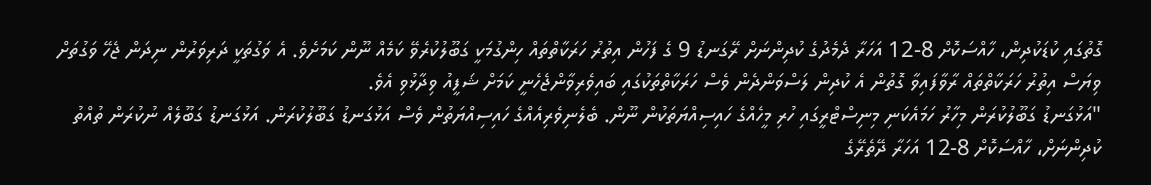ގޮތުގައި ކުޑަކުދިން، ހާއްސަކޮށް 8-12 އަހަރާ ދެމެދުގެ ކުދިންނަށް ރޭގަނޑު 9 ގެ ފަހުން އިތުރު ހަރަކާތްތައް ހިންގުމަކީ ގަބޫލުކުރެވޭ ކަމެއް ނޫން ކަމަށެވެ. އެ ވަގުތަކީ ދަރިވަރުން ނިދަން ޖެހޭ ވަގުތަށް ވިޔަސް އިތުރު ހަރަކާތްތައް ރާވާފައިވާ ގޮތުން އެ ކުދިން ލަސްވަންދެން ވެސް ހަރަކާތްތަކުގައި ބައިވެރިވާންޖެހެނީ ކަމަށް ޝަފީއު ވިދާޅުވި އެވެ.
"އަޅުގަނޑު ގަބޫލުކުރަން މިހާރު ހަމައެކަނި މިނިސްޓްރީގައި ހުރި މީހެއްގެ ހައިސިއްޔަތަކުން ނޫން. ބެލެނިވެރިއެއްގެ ހައިސިއްޔަތުން ވެސް އަޅުގަނޑު ގަބޫލުކުރަން. އަޅުގަނޑު ގަބޫލެއް ނުކުރަން ތުއްތު ކުދިންނަށް، ހާއްސަކޮށް 8-12 އަހަރާ ދޭތެރޭގެ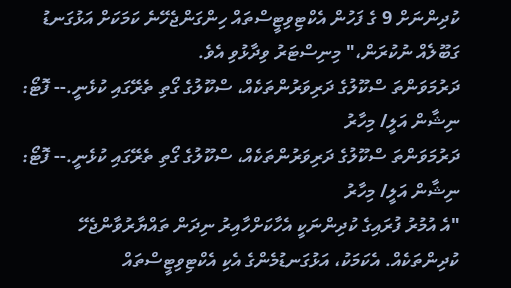ކުދިންނަށް 9 ގެ ފަހުން އެކްޓިވިޓީސްތައް ހިންގަންޖެހޭނެ ކަމަކަށް އަޅުގަނޑު ގަބޫލެއް ނުކުރަން،" މިނިސްޓަރު ވިދާޅުވި އެވެ.
ދަރުމަވަންތަ ސްކޫލުގެ ދަރިވަރުންތަކެއް، ސްކޫލުގެ ގޯތި ތެރޭގައި ކުޅެނީ.-- ފޮޓޯ: ނިޝާން އަލީ/ މިހާރު
ދަރުމަވަންތަ ސްކޫލުގެ ދަރިވަރުންތަކެއް، ސްކޫލުގެ ގޯތި ތެރޭގައި ކުޅެނީ.-- ފޮޓޯ: ނިޝާން އަލީ/ މިހާރު
"އެ އުމުރު ފުރައިގެ ކުދިންނަކީ އެހާކަށްހާއިރު ނިދަން ތައްޔާރުވާންޖެހޭ ކުދިންތަކެއް. އެކަމަކު، އަޅުގަނޑުމެންގެ އެކި އެކްޓިވިޓީސްތައް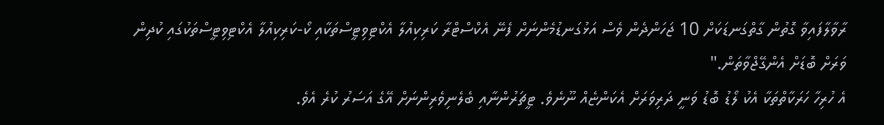ރާވާލާފައިވާ ގޮތުން ގާތްގަނޑަކަށް 10 ޖަހަންދެން ވެސް އަޅުގަނޑުމެންނަށް ފެނޭ އެކްސްޓްރާ ކަރިކިއުލާ އެކްޓިވިޓީސްތަކާއި ކޯ-ކަރިކިއުލާ އެކްޓިވިޓީސްތަކުގައި ކުދިން ވަރަށް ބޮޑަށް އެންގޭޖްވާތަން."
އެ ހުރިހާ ހަރަކާތްތަކާ އެކު ލޯޑު ބޮޑު ވަނީ ދަރިވަރަށް އެކަންޏެއް ނޫނެވެ. ޓީޗަރުންނާއި ބެލެނިވެރިންނަށް އޭގެ އަސަރު ކުރެ އެވެ.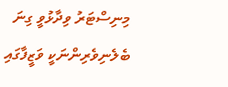މިނިސްޓަރު ވިދާޅުވީ ގިނަ ބެލެނިވެރިންނަކީ ވަޒީފާގައި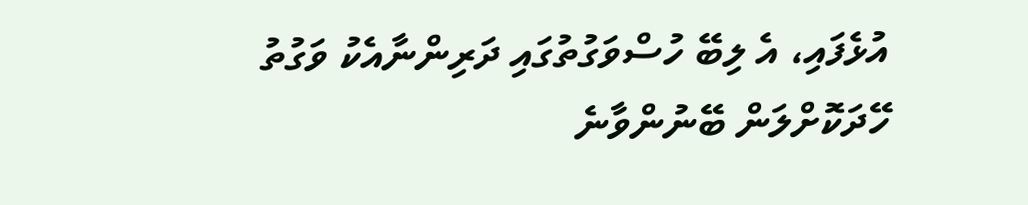އުޅެފައި، އެ ލިބޭ ހުސްވަގުތުގައި ދަރިންނާއެކު ވަގުތު ހޭދަކޮށްލަން ބޭނުންވާނެ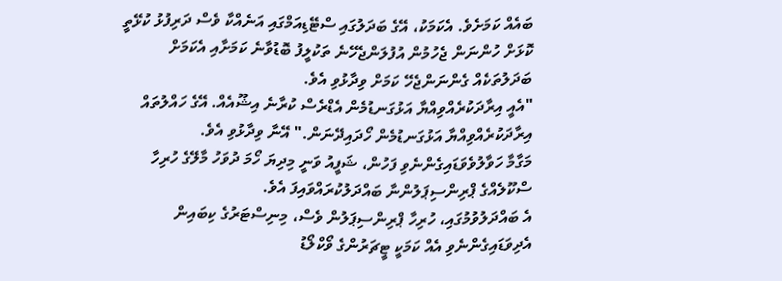ބައެއް ކަމަށެވެ. އެކަމަކު، އޭގެ ބަދަލުގައި ސްޓޭޑިއަމްގައި އަނެއްކާ ވެސް ދަރިފުޅު ކުޅޭތީ ކޮޅަށް ހުންނަން ޖެހުމުން އުފުލަންޖެހޭނެ ތަކުލީފު ބޮޑުވާނެ ކަމަށާއި އެކަމަށް ބަދަލުތަކެއް ގެންނަންޖެހޭ ކަމަށް ވިދާޅުވި އެވެ.
"އެއީ އިރާދަކުރެއްވިއްޔާ އަޅުގަނޑުމެން އެޑްރެސް ކުރާނެ އިޝޫއެއް. އޭގެ ހައްލުތައް އިރާދަކުރެއްވިއްޔާ އަޅުގަނޑުމެން ހޯދައިދޭނަން." އޭނާ ވިދާޅުވި އެވެ.
މަގާމާ ހަވާލުވެވަޑައިގެންނެވި ފަހުން، ޝަފީއު ވަނީ މިދިޔަ ހޯމަ ދުވަހު މާލޭގެ ހުރިހާ ސްކޫލެއްގެ ޕްރިންސިޕަލުންނާ ބައްދަލުކުރައްވައިފަ އެވެ.
އެ ބައްދަލުވުމުގައި، ހުރިހާ ޕްރިންސިޕަލުން ވެސް، މިނިސްޓަރުގެ ކިބައިން އެދިވަޑައިގެންނެވި އެއް ކަމަކީ ޓީޗަރުންގެ ވޯކްލޯޑު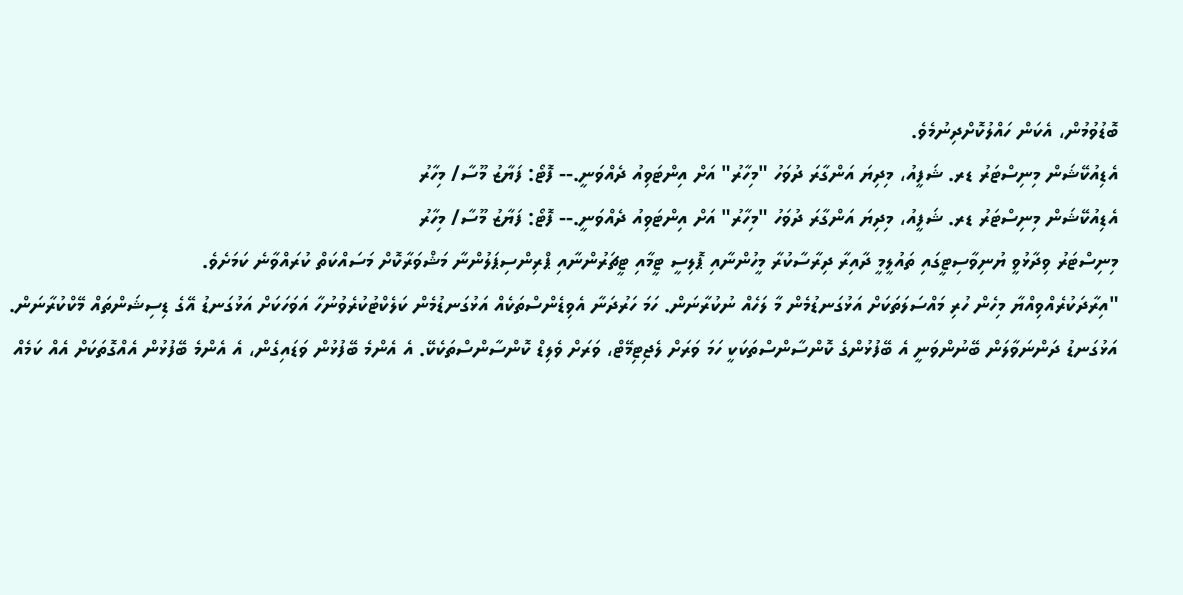ބޮޑުވުމުން، އެކަން ހައްލުކޮށްދިނުމެވެ.
އެޑިއުކޭޝަން މިނިސްޓަރު ޑރ. ޝަފީއު، މިދިޔަ އަންގާރަ ދުވަހު "މިހާރު" އަށް އިންޓަވިއު ދެއްވަނީ.-- ފޮޓޯ: ފަޔާޒު މޫސާ/ މިހާރު
އެޑިއުކޭޝަން މިނިސްޓަރު ޑރ. ޝަފީއު، މިދިޔަ އަންގާރަ ދުވަހު "މިހާރު" އަށް އިންޓަވިއު ދެއްވަނީ.-- ފޮޓޯ: ފަޔާޒު މޫސާ/ މިހާރު
މިނިސްޓަރު ވިދާޅުވީ ޔުނިވާސިޓީގައި ތައުލީމީ ދާއިރާ ދިރާސާކުރާ މީހުންނާއި ޕޮލިސީ ޓީމާއި ޓީޗަރުންނާއި ޕްރިންސިޕަލުންނާ މަޝްވަރާކޮށް މަސައްކަތް ކުރައްވާނެ ކަމަށެވެ.
"އިރާދަކުރެއްވިއްޔާ މިހެން ހުރި މައްސަލަތަކަށް އަޅުގަނޑުމެން މާ ލަހެއް ނުކުރާނަން. ހަމަ ހަރުދަނާ އެވިޑެންސްތަކެއް އަޅުގަނޑުމެން ކަލެކްޓުކުރެވުނުހާ އަވަހަކަށް އަޅުގަނޑު އޭގެ ޑިސިޝަންތައް މޭކްކުރާނަން. އަޅުގަނޑު ދަންނަވާލަން ބޭނުންވަނީ އެ ބޭފުޅުންގެ ކޮންސާންސްތަކަކީ ހަމަ ވަރަށް ލެޖިޓިމޭޓް، ވަރަށް ވެލިޑް ކޮންސާންސްތަކެކޭ. އެ އެންމެ ބޭފުޅުން ވަޑައިގެން، އެ އެންމެ ބޭފުޅުން އެއްގޮތަކަށް އެއް ކަމެއް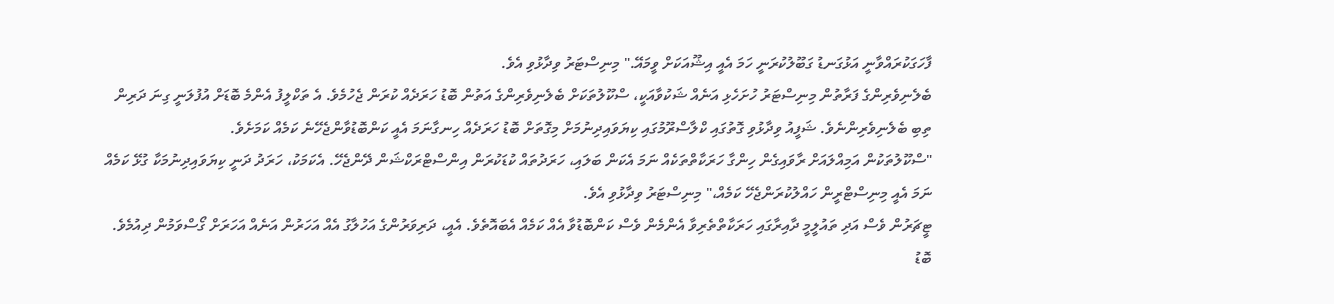ފާހަގަކުރައްވާނީ އަޅުގަނޑު ގަބޫލުކުރަނީ ހަމަ އެއީ އިޝޫއަކަށް ވީމައޭ." މިނިސްޓަރު ވިދާޅުވި އެވެ.
ބެލެނިވެރިންގެ ފަރާތުން މިނިސްޓަރު ހުށަހެޅި އަނެއް ޝަކުވާއަކީ، ސްކޫލުތަކަށް ބެލެނިވެރިންގެ އަތުން ބޮޑު ހަރަދެއް ކުރަން ޖެހުމެވެ. އެ ތަކްލީފު އެންމެ ބޮޑަށް އުފުލަނީ ގިނަ ދަރިން ތިބި ބެލެނިވެރިންނެވެ. ޝަފީއު ވިދާޅުވި ގޮތުގައި ކްލާސްރޫމުގައި ކިޔަވައިދިނުމަށް މިގޮތަށް ބޮޑު ހަރަދެއް ހިނގާނަމަ އެއީ ކަންބޮޑުވާންޖެހޭނެ ކަމެއް ކަމަށެވެ.
"ސްކޫލުތަކުން އަމިއްލައަށް ރާވައިގެން ހިންގާ ހަރަކާތްތަކެއް ނަމަ އެކަން ބަލައި، ހަރަދުތައް ކުޑަކުރަން އިންސްޓްރަކްޝަން ދޭންޖެހޭ. އެކަމަކު، ހަރަދު ދަނީ ކިޔަވައިދިނުމަކާ ގުޅޭ ކަމެއް ނަމަ އެއީ މިނިސްޓްރީން ހައްލުކުރަންޖެހޭ ކަމެއް،" މިނިސްޓަރު ވިދާޅުވި އެވެ.
ޓީޗަރުން ވެސް އަދި ތައުލީމީ ދާއިރާގައި ހަރަކާތްތެރިވާ އެންމެން ވެސް ކަންބޮޑުވާ އެއް ކަމެއް އެބައޮތެވެ. އެއީ، ދަރިވަރުންގެ އަހުލާގު އެއް އަހަރުން އަނެއް އަހަރަށް ގޯސްވަމުން ދިއުމެވެ. ބޮޑު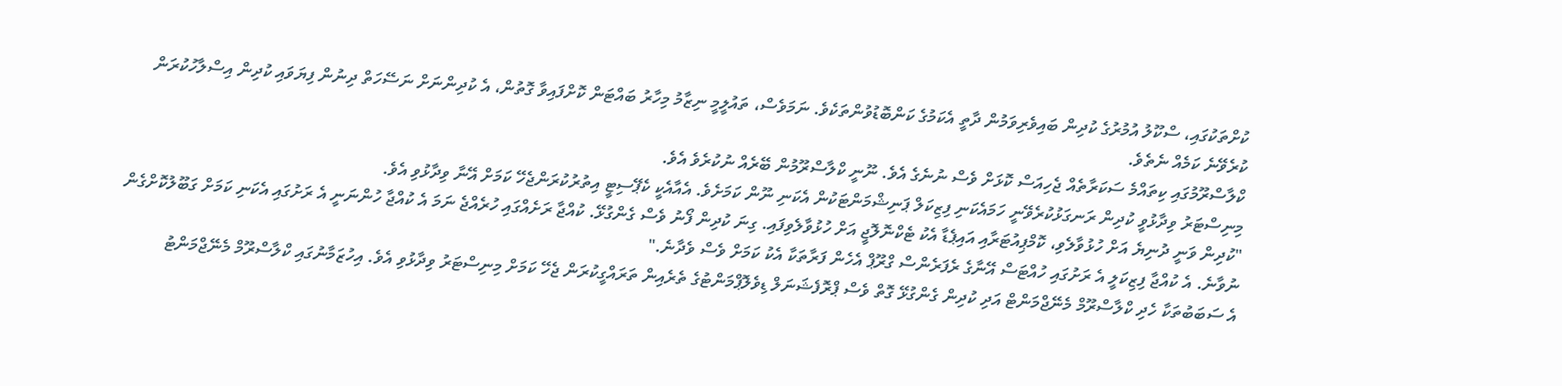ކުށްތަކުގައި، ސްކޫލު އުމުރުގެ ކުދިން ބައިވެރިވަމުން ދާތީ އެކަމުގެ ކަންބޮޑުވުންތަކެވެ. ނަމަވެސް، ތައުލީމީ ނިޒާމު މިހާރު ބައްޓަން ކޮށްފައިވާ ގޮތުން، އެ ކުދިންނަށް ނަސޭހަތް ދިނުން ފިޔަވައި ކުދިން އިސްލާހުކުރަން ކުރެވޭނެ ކަމެއް ނެތެވެ.
ކްލާސްރޫމުގައި ކިތައްމެ ސަކަރާތެއް ޖެހިއަސް ކޮޅަށް ވެސް ނުނެގެ އެވެ. ނޫނީ ކްލާސްރޫމުން ބޭރެއް ނުކުރެވެ އެވެ.
މިނިސްޓަރު ވިދާޅުވީ ކުދިން ރަނގަޅުކުރެވޭނީ ހަމައެކަނި ފިޒިކަލް ޕަނިޝްމަންޓަކުން އެކަނި ނޫން ކަމަށެވެ. އެއާއެކީ ކެޕޭސިޓީ އިތުރުކުރަންޖެހޭ ކަމަށް އޭނާ ވިދާޅުވި އެވެ.
"ކުދިން ވަނީ ދުނިޔެ އަށް ހުޅުވާލެވި، ކޮމްޕިއުޓަރާއި އައިޕެޑާ އެކު ޓެކްނޮލޮޖީ އަށް ހުޅުވާލެވިފައި. ގިނަ ކުދިން ފޯނު ވެސް ގެންގުޅޭ. ކުއްޖާ ރަށެއްގައި ހުރެއްޖެ ނަމަ އެ ކުއްޖާ ހުންނަނީ އެ ރަށުގައި އެކަނި ކަމަށް ގަބޫލުކޮށްގެން ނުވާނެ. އެ ކުއްޖާ ފިޒިކަލީ އެ ރަށުގައި ހުއްޓަސް އޭނާގެ ރެފަރެންސް ގްރޫޕް އެހެން ފަރާތަކާ އެކު ކަމަށް ވެސް ވެދާނެ."
އެ ސަބަބުތަކާ ހެދި ކްލާސްރޫމް މެނޭޖްމަންޓް އަދި ކުދިން ގެންގުޅޭ ގޮތް ވެސް ޕްރޮފެޝަނަލް ޑިވެލޮޕްމަންޓުގެ ތެރެއިން ތަރައްގީކުރަން ޖެހޭ ކަމަށް މިނިސްޓަރު ވިދާޅުވި އެވެ. އިހުޒަމާނުގައި ކްލާސްރޫމް މެނޭޖްމަންޓު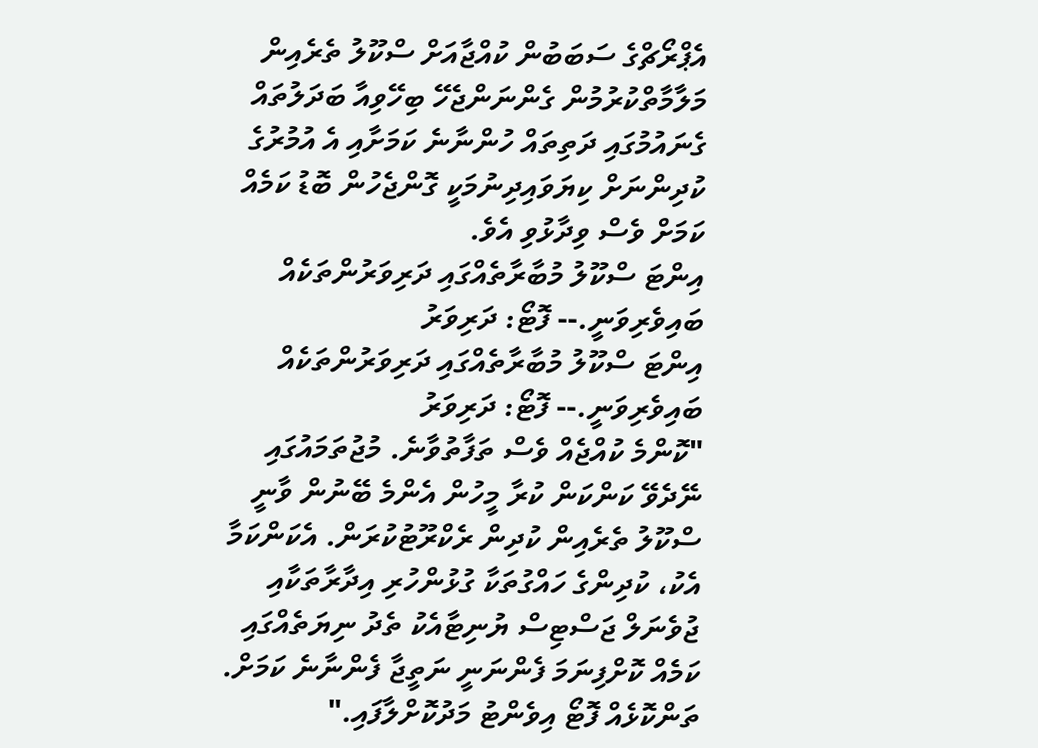އެޕްރޯޗްގެ ސަބަބުން ކުއްޖާއަށް ސްކޫލު ތެރެއިން މަލާމާތްކުރުމުން ގެންނަންޖެހޭ ބިހޭވިއާ ބަދަލުތައް ގެނައުމުގައި ދަތިތައް ހުންނާނެ ކަމަށާއި އެ އުމުރުގެ ކުދިންނަށް ކިޔަވައިދިނުމަކީ ގޮންޖެހުން ބޮޑު ކަމެއް ކަމަށް ވެސް ވިދާޅުވި އެވެ.
އިންޓަ ސްކޫލު މުބާރާތެއްގައި ދަރިވަރުންތަކެއް ބައިވެރިވަނީ.-- ފޮޓޯ: ދަރިވަރު
އިންޓަ ސްކޫލު މުބާރާތެއްގައި ދަރިވަރުންތަކެއް ބައިވެރިވަނީ.-- ފޮޓޯ: ދަރިވަރު
"ކޮންމެ ކުއްޖެއް ވެސް ތަފާތުވާނެ. މުޖުތަމައުގައި ނޭދެވޭ ކަންކަން ކުރާ މީހުން އެންމެ ބޭނުން ވާނީ ސްކޫލު ތެރެއިން ކުދިން ރެކްރޫޓުކުރަން. އެކަންކަމާ އެކު، ކުދިންގެ ހައްގުތަކާ ގުޅުންހުރި އިދާރާތަކާއި ޖުވެނަލް ޖަސްޓިސް ޔުނިޓާއެކު ތެދު ނިޔަތެއްގައި ކަމެއް ކޮށްފިނަމަ ފެންނަނީ ނަތީޖާ ފެންނާނެ ކަމަށް. ތަންކޮޅެއް ފޮޓޯ އިވެންޓު މަދުކޮށްލާފައި."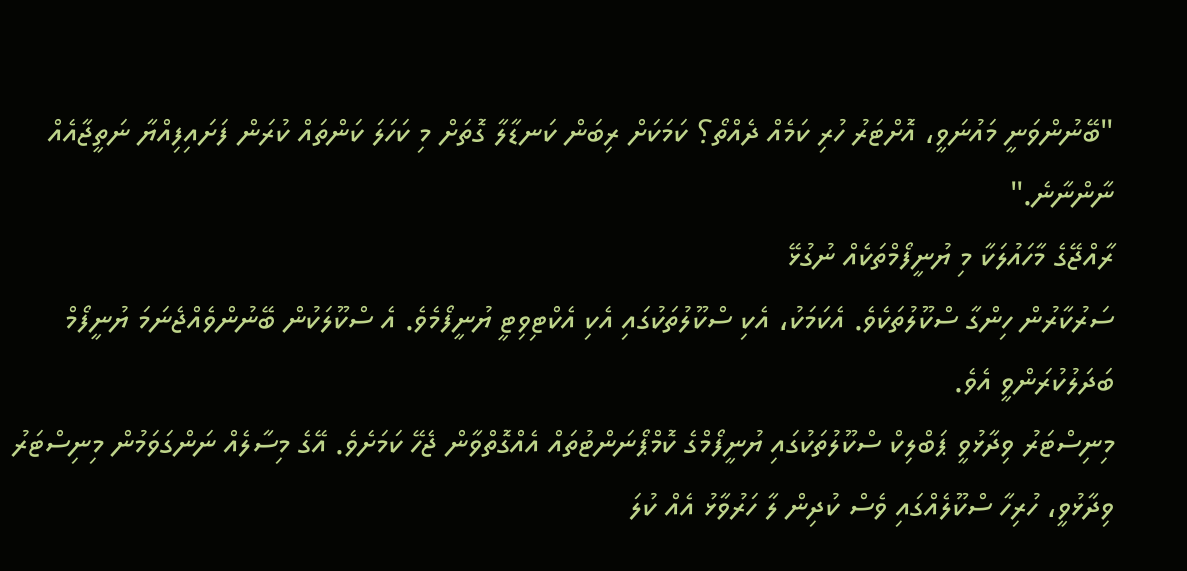"ބޭނުންވަނީ މައުނަވީ، އޮށްޓަރު ހުރި ކަމެއް ދެއްތޯ؟ ކަމަކަށް ރިބަން ކަނޑާލާ ގޮތަށް މި ކަހަލަ ކަންތައް ކުރަން ފަށައިފިއްޔާ ނަތީޖާއެއް ނާންނާނެ."
ރާއްޖޭގެ މާހައުލަކާ މި ޔުނީފޯމްތަކެއް ނުގުޅޭ
ސަރުކާރުން ހިންގާ ސްކޫލުތަކެވެ. އެކަމަކު، އެކި ސްކޫލުތަކުގައި އެކި އެކްޓިވިޓީ ޔުނީފޯމެވެ. އެ ސްކޫލަކުން ބޭނުންވެއްޖެނަމަ ޔުނީފޯމް ބަދަލުކުރަންވީ އެވެ.
މިނިސްޓަރު ވިދާޅުވީ ޕަބްލިކް ސްކޫލުތަކުގައި ޔުނީފޯމްގެ ކޮމްޕޯނަންޓުތައް އެއްގޮތްވާން ޖެހޭ ކަމަށެވެ. އޭގެ މިސާލެއް ނަންގަވަމުން މިނިސްޓަރު ވިދާޅުވީ، ހުރިހާ ސްކޫލެއްގައި ވެސް ކުދިން ލާ ހަރުވާޅު އެއް ކުލަ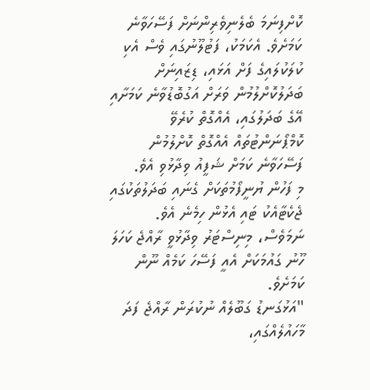ކޮށްފިނަމަ ބެލެނިވެރިންނަށް ފަސޭހަވާނެ ކަމަށެވެ. އެކަމަކު، ފަޓުލޫނުގައި ވެސް އެކި ކުލަކުލައިގެ ފަށް އަޅައި، ޑިޒައިނަށް ބަދަލުކޮށްލުމުން ވަރަށް އަގުބޮޑުވާނެ ކަމަށާއި އޭގެ ބަދަލުގައި، އެއްގޮތް ކުރެވޭ ކޮމްޕޯނަންޓުތައް އެއްގޮތް ކޮށްލުމުން ފަސޭހަވާނެ ކަމަށް ޝަފީއު ވިދާޅުވި އެވެ.
މި ފަހުން ޔުނީފޯމުތަކަށް ގެނައި ބަދަލުތަކުގައި ޖެކެޓާއެކު ޓައި އެޅުން ހިމެނެ އެވެ.
ނަމަވެސް، މިނިސްޓަރު ވިދާޅުވީ ރާއްޖެ ކަހަލަ ހޫނު ގައުމަކަށް އެއީ ފަސޭހަ ކަމެއް ނޫން ކަމަށެވެ.
"އަޅުގަނޑު ގަބޫލެއް ނުކުރަން ރާއްޖެ ފަދަ މާހައުލެއްގައި،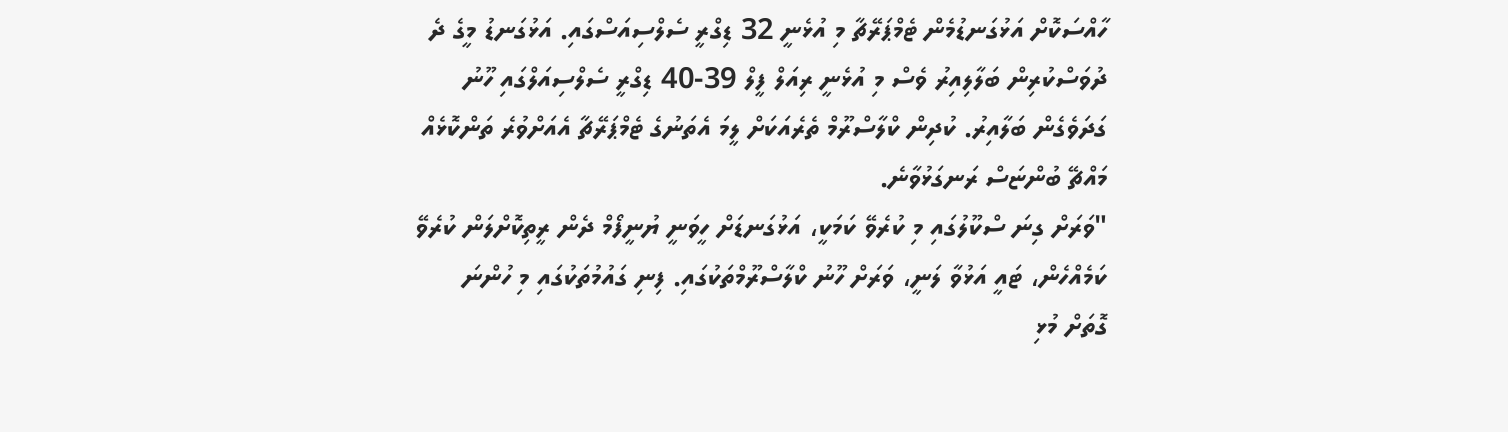ހާއްސަކޮށް އަޅުގަނޑުމެން ޓެމްޕަރޭޗާ މި އުޅެނީ 32 ޑިގްރީ ސެލްސިއަސްގައި. އަޅުގަނޑު މީގެ ދެ ދުވަސްކުރިން ބަލާލިއިރު ވެސް މި އުޅެނީ ރިއަލް ފީލް 39-40 ޑިގްރީ ސެލްސިއަލްގައި ހޫނު ގަދަވެގެން ބަލާއިރު. ކުދިން ކްލާސްރޫމް ތެރެއަކަށް ލީމަ އެތަނުގެ ޓެމްޕަރޭޗާ އެއަށްވުރެ ތަންކޮޅެއް މައްޗޭ ބުންޏަސް ރަނގަޅުވާނެ.
"ވަރަށް ގިނަ ސްކޫލުގައި މި ކުރެވޭ ކަމަކީ، އަޅުގަނޑަށް ހީވަނީ ޔުނީފޯމް ދެން ރީތިކޮށްލަން ކުރެވޭ ކަމެއްހެން، ޓައީ އަޅުވާ ލަނީ، ވަރަށް ހޫނު ކްލާސްރޫމްތަކުގައި. ފިނި ގައުމުތަކުގައި މި ހުންނަ ގޮތަށް މުޅި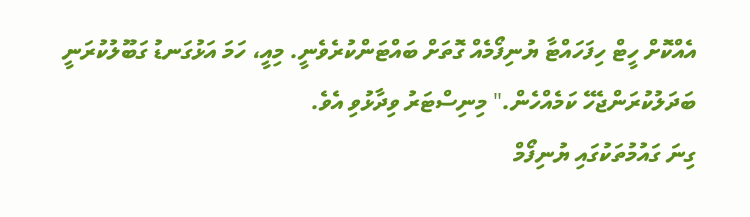އެއްކޮށް ހީޓް ހިފަހައްޓާ ޔުނިފޯމެއް ގޮތަށް ބައްޓަންކުރެވެނީ. މިއީ، ހަމަ އަޅުގަނޑު ގަބޫލުކުރަނީ ބަދަލުކުރަންޖެހޭ ކަމެއްހެން." މިނިސްޓަރު ވިދާޅުވި އެވެ.
ގިނަ ގައުމުތަކުގައި ޔުނިފޯމް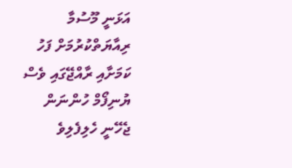އަޅަނީ މޫސުމާ ރިއާޔަތްކުރުމަށް ފަހު ކަމަށާއި ރާއްޖޭގައި ވެސް ޔުނިފޯމް ހުންނަން ޖެހޭނީ ހެލިފެލިވެ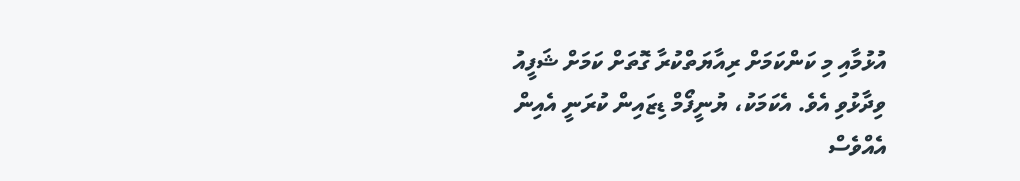އުޅުމާއި މި ކަންކަމަށް ރިއާޔަތްކުރާ ގޮތަށް ކަމަށް ޝަފީއު ވިދާޅުވި އެވެ. އެކަމަކު، ޔުނީފޯމް ޑިޒައިން ކުރަނީ އެއިން އެއްވެސް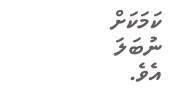ކަމަކަށް ނުބަލަ އެވެ.